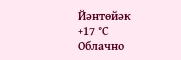Йәнтөйәк
+17 °С
Облачно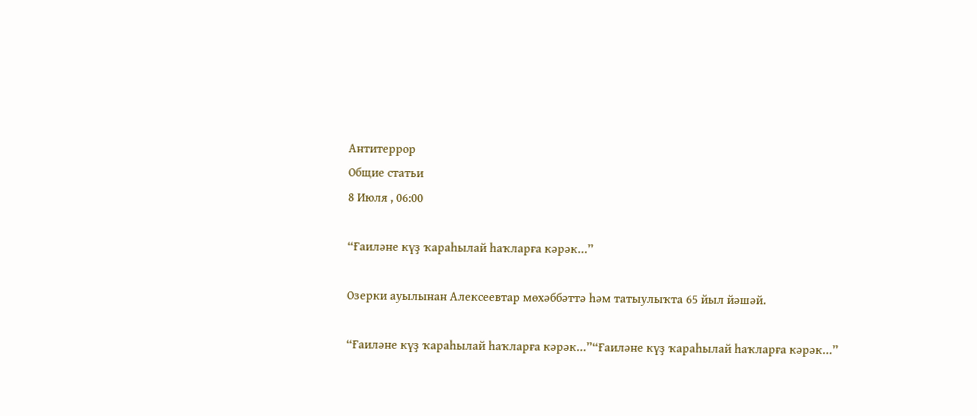Антитеррор
Общие статьи
8 Июля , 06:00

“Ғаиләне күҙ ҡараһылай һаҡларға кәрәк…”

Озерки ауылынан Алексеевтар мөхәббәттә һәм татыулыҡта 65 йыл йәшәй.

“Ғаиләне күҙ ҡараһылай һаҡларға кәрәк…”“Ғаиләне күҙ ҡараһылай һаҡларға кәрәк…”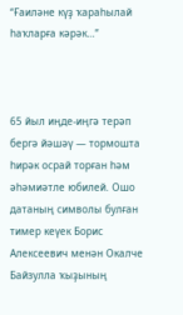“Ғаиләне күҙ ҡараһылай һаҡларға кәрәк…”



65 йыл иңде-иңгә терәп бергә йәшәү — тормошта һирәк осрай торған һәм әһәмиәтле юбилей. Ошо датаның символы булған тимер кеүек Борис Алексеевич менән Окалче Байзулла ҡыҙының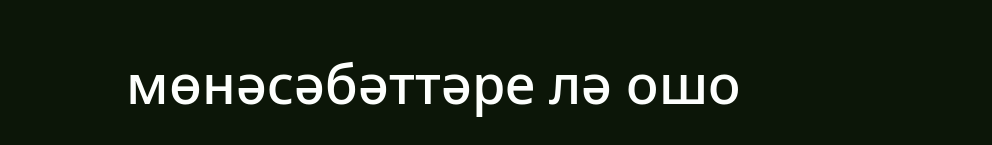мөнәсәбәттәре лә ошо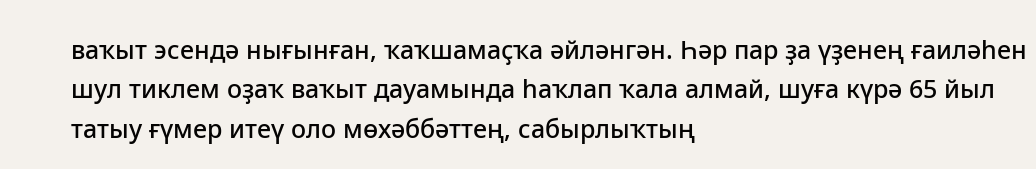ваҡыт эсендә нығынған, ҡаҡшамаҫҡа әйләнгән. Һәр пар ҙа үҙенең ғаиләһен шул тиклем оҙаҡ ваҡыт дауамында һаҡлап ҡала алмай, шуға күрә 65 йыл татыу ғүмер итеү оло мөхәббәттең, сабырлыҡтың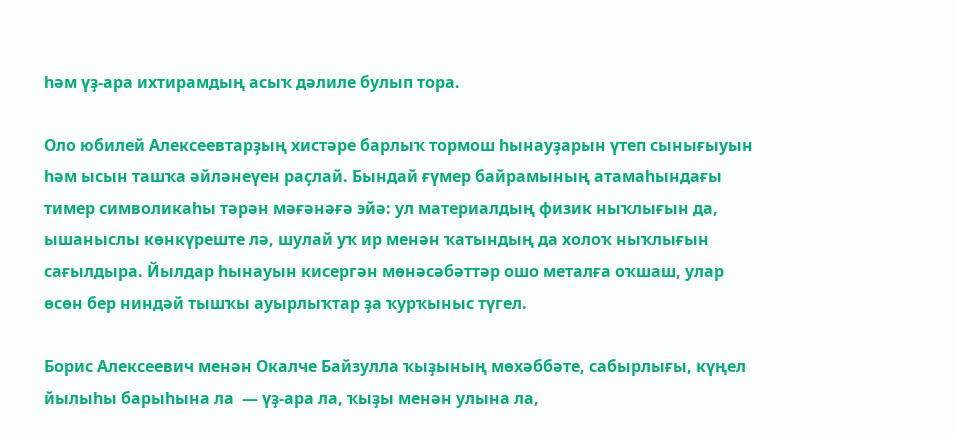һәм үҙ-ара ихтирамдың асыҡ дәлиле булып тора.

Оло юбилей Алексеевтарҙың хистәре барлыҡ тормош һынауҙарын үтеп сынығыуын һәм ысын ташҡа әйләнеүен раҫлай. Бындай ғүмер байрамының атамаһындағы тимер символикаһы тәрән мәғәнәғә эйә: ул материалдың физик ныҡлығын да, ышаныслы көнкүреште лә, шулай уҡ ир менән ҡатындың да холоҡ ныҡлығын сағылдыра. Йылдар һынауын кисергән мөнәсәбәттәр ошо металға оҡшаш, улар өсөн бер ниндәй тышҡы ауырлыҡтар ҙа ҡурҡыныс түгел.

Борис Алексеевич менән Окалче Байзулла ҡыҙының мөхәббәте, сабырлығы, күңел йылыһы барыһына ла  — үҙ-ара ла, ҡыҙы менән улына ла,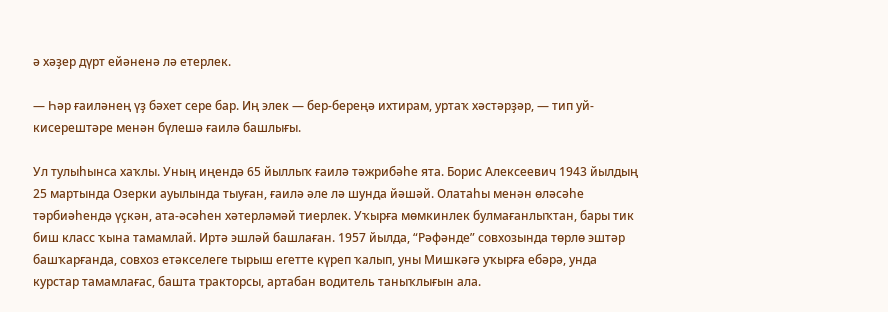ә хәҙер дүрт ейәненә лә етерлек.

— Һәр ғаиләнең үҙ бәхет сере бар. Иң элек — бер-береңә ихтирам, уртаҡ хәстәрҙәр, — тип уй-кисерештәре менән бүлешә ғаилә башлығы.

Ул тулыһынса хаҡлы. Уның иңендә 65 йыллыҡ ғаилә тәжрибәһе ята. Борис Алексеевич 1943 йылдың 25 мартында Озерки ауылында тыуған, ғаилә әле лә шунда йәшәй. Олатаһы менән өләсәһе тәрбиәһендә үҫкән, ата-әсәһен хәтерләмәй тиерлек. Уҡырға мөмкинлек булмағанлыҡтан, бары тик биш класс ҡына тамамлай. Иртә эшләй башлаған. 1957 йылда, “Рәфәнде” совхозында төрлө эштәр башҡарғанда, совхоз етәкселеге тырыш егетте күреп ҡалып, уны Мишкәгә уҡырға ебәрә, унда курстар тамамлағас, башта тракторсы, артабан водитель таныҡлығын ала.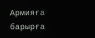Армияға барырға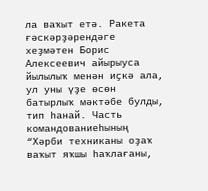ла ваҡыт етә. Ракета ғәскәрҙәрендәге хеҙмәтен Борис Алексеевич айырыуса йылылыҡ менән иҫкә ала, ул уны үҙе өсөн батырлыҡ мәктәбе булды, тип һанай. Часть командованиеһының “Хәрби техниканы оҙаҡ ваҡыт яҡшы һаҡлағаны,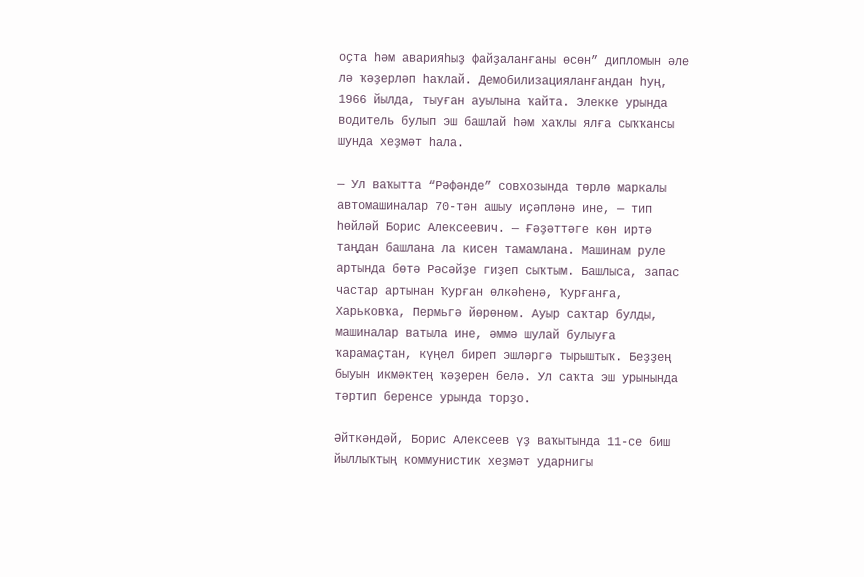оҫта һәм аварияһыҙ файҙаланғаны өсөн” дипломын әле лә ҡәҙерләп һаҡлай. Демобилизацияланғандан һуң, 1966 йылда, тыуған ауылына ҡайта. Элекке урында водитель булып эш башлай һәм хаҡлы ялға сыҡҡансы шунда хеҙмәт һала.

— Ул ваҡытта “Рәфәнде” совхозында төрлө маркалы автомашиналар 70-тән ашыу иҫәпләнә ине, — тип һөйләй Борис Алексеевич. — Ғәҙәттәге көн иртә таңдан башлана ла кисен тамамлана. Машинам руле артында бөтә Рәсәйҙе гиҙеп сыҡтым. Башлыса, запас частар артынан Ҡурған өлкәһенә, Ҡурғанға, Харьковҡа, Пермьгә йөрөнөм. Ауыр саҡтар булды, машиналар ватыла ине, әммә шулай булыуға ҡарамаҫтан, күңел биреп эшләргә тырыштыҡ. Беҙҙең быуын икмәктең ҡәҙерен белә. Ул саҡта эш урынында тәртип беренсе урында торҙо.

Әйткәндәй, Борис Алексеев үҙ ваҡытында 11-се биш йыллыҡтың коммунистик хеҙмәт ударнигы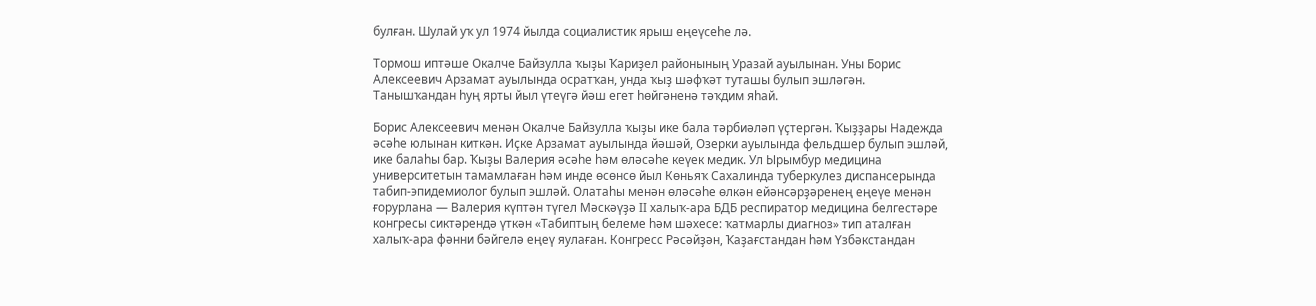булған. Шулай уҡ ул 1974 йылда социалистик ярыш еңеүсеһе лә.

Тормош иптәше Окалче Байзулла ҡыҙы Ҡариҙел районының Уразай ауылынан. Уны Борис Алексеевич Арзамат ауылында осратҡан, унда ҡыҙ шәфҡәт туташы булып эшләгән. Танышҡандан һуң ярты йыл үтеүгә йәш егет һөйгәненә тәҡдим яһай.

Борис Алексеевич менән Окалче Байзулла ҡыҙы ике бала тәрбиәләп үҫтергән. Ҡыҙҙары Надежда әсәһе юлынан киткән. Иҫке Арзамат ауылында йәшәй, Озерки ауылында фельдшер булып эшләй, ике балаһы бар. Ҡыҙы Валерия әсәһе һәм өләсәһе кеүек медик. Ул Ырымбур медицина университетын тамамлаған һәм инде өсөнсө йыл Көньяҡ Сахалинда туберкулез диспансерында табип-эпидемиолог булып эшләй. Олатаһы менән өләсәһе өлкән ейәнсәрҙәренең еңеүе менән ғорурлана — Валерия күптән түгел Мәскәүҙә II халыҡ-ара БДБ респиратор медицина белгестәре конгресы сиктәрендә үткән «Табиптың белеме һәм шәхесе: ҡатмарлы диагноз» тип аталған халыҡ-ара фәнни бәйгелә еңеү яулаған. Конгресс Рәсәйҙән, Ҡаҙағстандан һәм Үзбәкстандан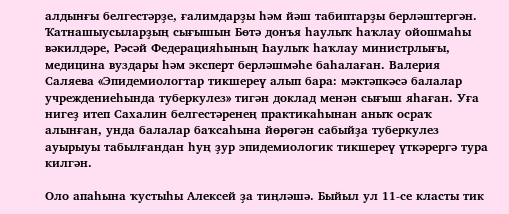алдынғы белгестәрҙе, ғалимдарҙы һәм йәш табиптарҙы берләштергән. Ҡатнашыусыларҙың сығышын Бөтә донъя һаулыҡ һаҡлау ойошмаһы вәкилдәре, Рәсәй Федерацияһының Һаулыҡ һаҡлау министрлығы, медицина вуздары һәм эксперт берләшмәһе баһалаған. Валерия Саляева «Эпидемиологтар тикшереү алып бара: мәктәпкәсә балалар учреждениеһында туберкулез» тигән доклад менән сығыш яһаған. Уға нигеҙ итеп Сахалин белгестәренең практикаһынан аныҡ осраҡ алынған, унда балалар баҡсаһына йөрөгән сабыйҙа туберкулез ауырыуы табылғандан һуң ҙур эпидемиологик тикшереү үткәрергә тура килгән.

Оло апаһына ҡустыһы Алексей ҙа тиңләшә. Быйыл ул 11-се класты тик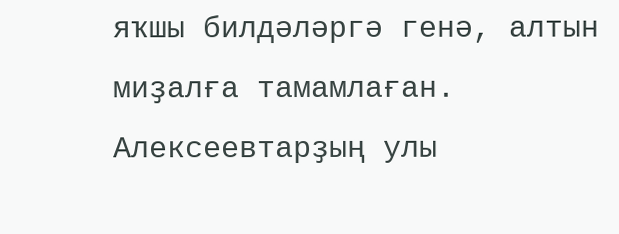яҡшы билдәләргә генә, алтын миҙалға тамамлаған. Алексеевтарҙың улы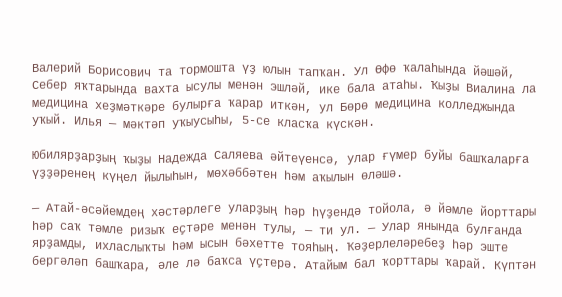Валерий Борисович та тормошта үҙ юлын тапҡан. Ул Өфө ҡалаһында йәшәй, Себер яҡтарында вахта ысулы менән эшләй, ике бала атаһы. Ҡыҙы Виалина ла медицина хеҙмәткәре булырға ҡарар иткән, ул Бөрө медицина колледжында уҡый. Илья — мәктәп уҡыусыһы, 5-се класҡа күскән.

Юбилярҙарҙың ҡыҙы Надежда Саляева әйтеүенсә, улар ғүмер буйы башҡаларға үҙҙәренең күңел йылыһын, мөхәббәтен һәм аҡылын өләшә.

— Атай-әсәйемдең хәстәрлеге уларҙың һәр һүҙендә тойола, ә йәмле йорттары һәр саҡ тәмле ризыҡ еҫтәре менән тулы, — ти ул. — Улар янында булғанда ярҙамды, ихласлыҡты һәм ысын бәхетте тояһың. Ҡәҙерлеләребеҙ һәр эште бергәләп башҡара, әле лә баҡса үҫтерә. Атайым бал ҡорттары ҡарай. Күптән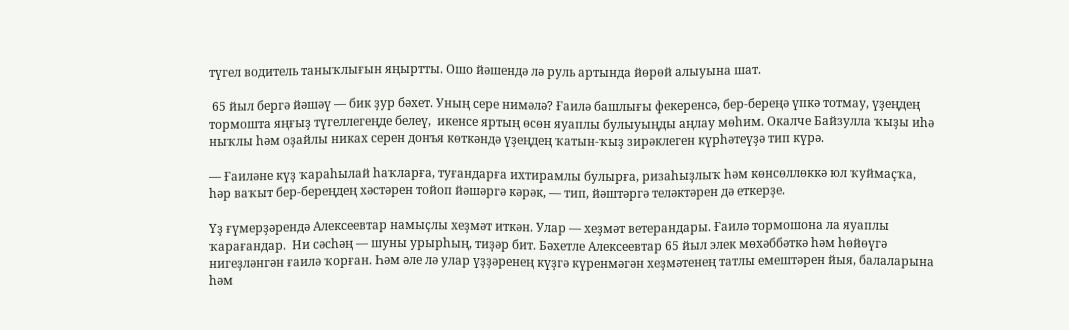түгел водитель таныҡлығын яңыртты. Ошо йәшендә лә руль артында йөрөй алыуына шат.

 65 йыл бергә йәшәү — бик ҙур бәхет. Уның сере нимәлә? Ғаилә башлығы фекеренсә, бер-береңә үпкә тотмау, үҙеңдең тормошта яңғыҙ түгеллегеңде белеү,  икенсе яртың өсөн яуаплы булыуыңды аңлау мөһим. Окалче Байзулла ҡыҙы иһә ныҡлы һәм оҙайлы никах серен донъя көткәндә үҙеңдең ҡатын-ҡыҙ зирәклеген күрһәтеүҙә тип күрә.

— Ғаиләне күҙ ҡараһылай һаҡларға, туғандарға ихтирамлы булырға, ризаһыҙлыҡ һәм көнсөллөккә юл ҡуймаҫҡа, һәр ваҡыт бер-береңдең хәстәрен тойоп йәшәргә кәрәк, — тип, йәштәргә теләктәрен дә еткерҙе.

Үҙ ғүмерҙәрендә Алексеевтар намыҫлы хеҙмәт иткән. Улар — хеҙмәт ветерандары. Ғаилә тормошона ла яуаплы ҡарағандар.  Ни сәсһәң — шуны урырһың, тиҙәр бит. Бәхетле Алексеевтар 65 йыл элек мөхәббәткә һәм һөйөүгә нигеҙләнгән ғаилә ҡорған. Һәм әле лә улар үҙҙәренең күҙгә күренмәгән хеҙмәтенең татлы емештәрен йыя, балаларына һәм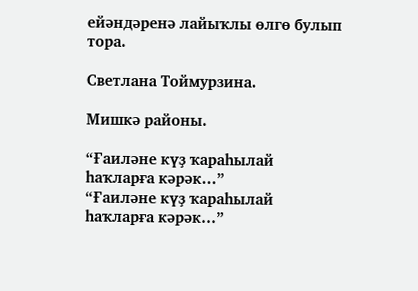ейәндәренә лайыҡлы өлгө булып тора.

Светлана Тоймурзина.

Мишкә районы.

“Ғаиләне күҙ ҡараһылай һаҡларға кәрәк…”
“Ғаиләне күҙ ҡараһылай һаҡларға кәрәк…”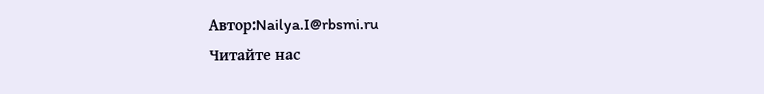Автор:Nailya.I@rbsmi.ru
Читайте нас